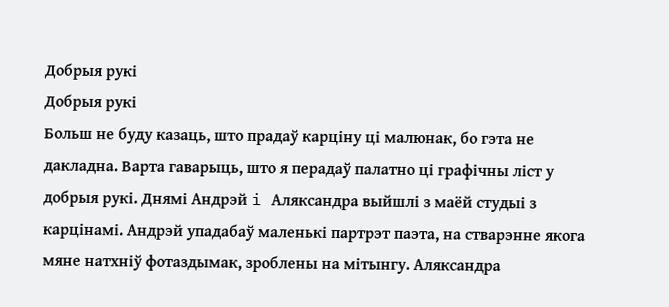Добрыя рукi
Добрыя рукi
Больш не буду казаць, што прадаў карцiну цi малюнак, бо гэта не дакладна. Варта гаварыць, што я перадаў палатно цi графiчны лiст у добрыя рукi. Днямi Андрэй i Аляксандра выйшлi з маёй студыi з карцiнамi. Андрэй упадабаў маленькi партрэт паэта, на стварэнне якога мяне натхнiў фотаздымак, зроблены на мiтынгу. Аляксандра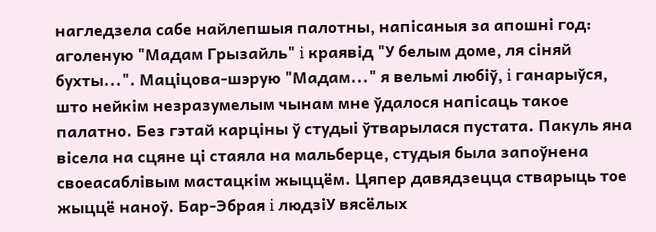нагледзела сабе найлепшыя палотны, напiсаныя за апошнi год: аголеную "Мадам Грызайль" i краявiд "У белым доме, ля сiняй бухты...". Мацiцова-шэрую "Мадам..." я вельмi любiў, i ганарыўся, што нейкiм незразумелым чынам мне ўдалося напiсаць такое палатно. Без гэтай карцiны ў студыi ўтварылася пустата. Пакуль яна вiсела на сцяне цi стаяла на мальберце, студыя была запоўнена своеасаблiвым мастацкiм жыццём. Цяпер давядзецца стварыць тое жыццё наноў. Бар-Эбрая i людзiУ вясёлых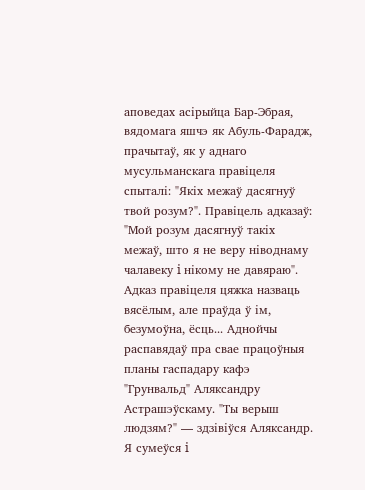аповедах асiрыйца Бар-Эбрая, вядомага яшчэ як Абуль-Фарадж, прачытаў, як у аднаго мусульманскага правiцеля спыталi: "Якiх межаў дасягнуў твой розум?". Правiцель адказаў: "Мой розум дасягнуў такiх межаў, што я не веру нiводнаму чалавеку i нiкому не давяраю". Адказ правiцеля цяжка назваць вясёлым, але праўда ў iм, безумоўна, ёсць... Аднойчы распавядаў пра свае працоўныя планы гаспадару кафэ "Грунвальд" Аляксандру Астрашэўскаму. "Ты верыш людзям?" — здзiвiўся Аляксандр. Я сумеўся i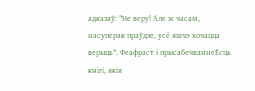адказаў: "Не веру! Але ж часам, насуперак праўдзе, усё яшчэ хочацца верыць". Феафраст i прысабечваннеЁсць кнiгi, якiя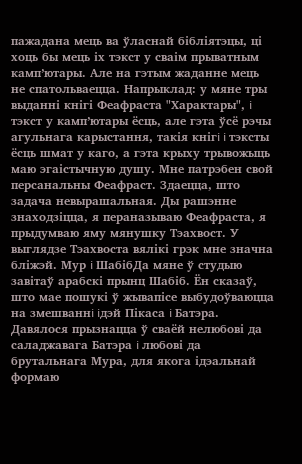пажадана мець ва ўласнай бiблiятэцы, цi хоць бы мець iх тэкст у сваiм прыватным камп’ютары. Але на гэтым жаданне мець не спатольваецца. Напрыклад: у мяне тры выданнi кнiгi Феафраста "Характары", i тэкст у камп’ютары ёсць, але гэта ўсё рэчы агульнага карыстання, такiя кнiгi i тэксты ёсць шмат у каго, а гэта крыху трывожыць маю эгаiстычную душу. Мне патрэбен свой персанальны Феафраст. Здаецца, што задача невырашальная. Ды рашэнне знаходзiцца, я пераназываю Феафраста, я прыдумваю яму мянушку Тэахвост. У выглядзе Тэахвоста вялiкi грэк мне значна блiжэй. Мур i ШабiбДа мяне ў студыю завiтаў арабскi прынц Шабiб. Ён сказаў, што мае пошукi ў жывапiсе выбудоўваюцца на змешваннi iдэй Пiкаса i Батэра. Давялося прызнацца ў сваёй нелюбовi да саладжавага Батэра i любовi да брутальнага Мура, для якога iдэальнай формаю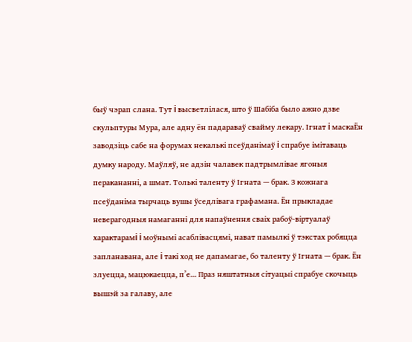быў чэрап слана. Тут i высветлiлася, што ў Шабiба было ажно дзве скульптуры Мура, але адну ён падараваў свайму лекару. Ігнат i маскаЁн заводзiць сабе на форумах некалькi псеўданiмаў i спрабуе iмiтаваць думку народу. Маўляў, не адзiн чалавек падтрымлiвае ягоныя перакананнi, а шмат. Толькi таленту ў Iгната — брак. З кожнага псеўданiма тырчаць вушы ўседлiвага графамана. Ён прыкладае неверагодныя намаганнi для напаўнення сваiх рабоў-вiртуалаў характарамi i моўнымi асаблiвасцямi, нават памылкi ў тэкстах робяцца запланавана, але i такi ход не дапамагае, бо таленту ў Iгната — брак. Ён злуецца, мацюкаецца, п’е... Праз няштатныя сiтуацыi спрабуе скочыць вышэй за галаву, але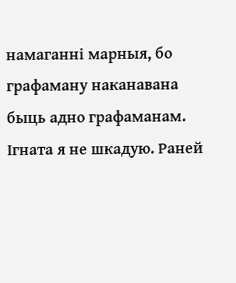намаганнi марныя, бо графаману наканавана быць адно графаманам. Iгната я не шкадую. Раней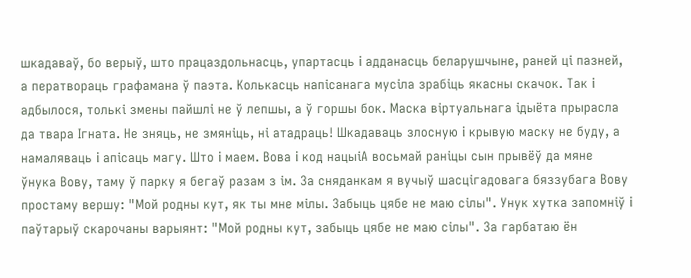шкадаваў, бо верыў, што працаздольнасць, упартасць i адданасць беларушчыне, раней цi пазней, а ператвораць графамана ў паэта. Колькасць напiсанага мусiла зрабiць якасны скачок. Так i адбылося, толькi змены пайшлi не ў лепшы, а ў горшы бок. Маска вiртуальнага iдыёта прырасла да твара Iгната. Не зняць, не змянiць, нi атадраць! Шкадаваць злосную i крывую маску не буду, а намаляваць i апiсаць магу. Што i маем. Вова i код нацыiА восьмай ранiцы сын прывёў да мяне ўнука Вову, таму ў парку я бегаў разам з iм. За сняданкам я вучыў шасцiгадовага бяззубага Вову простаму вершу: "Мой родны кут, як ты мне мiлы. Забыць цябе не маю сiлы". Унук хутка запомнiў i паўтарыў скарочаны варыянт: "Мой родны кут, забыць цябе не маю сiлы". За гарбатаю ён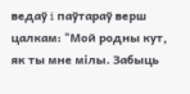ведаў i паўтараў верш цалкам: "Мой родны кут, як ты мне мiлы. Забыць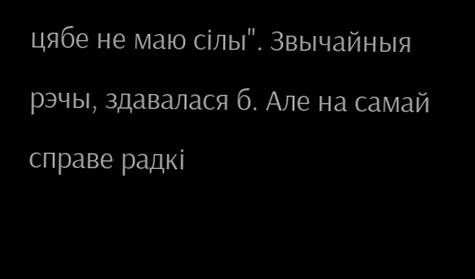цябе не маю сiлы". Звычайныя рэчы, здавалася б. Але на самай справе радкi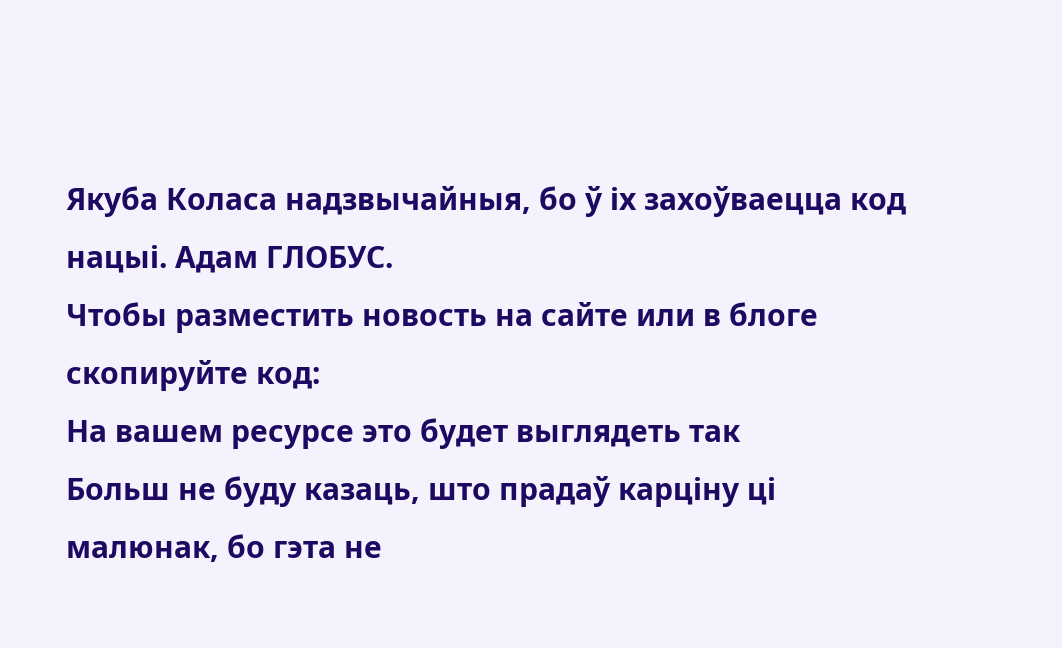Якуба Коласа надзвычайныя, бо ў iх захоўваецца код нацыi. Адам ГЛОБУС.
Чтобы разместить новость на сайте или в блоге скопируйте код:
На вашем ресурсе это будет выглядеть так
Больш не буду казаць, што прадаў карцiну цi малюнак, бо гэта не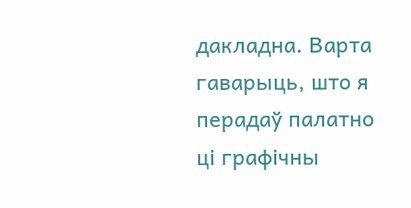дакладна. Варта гаварыць, што я перадаў палатно цi графiчны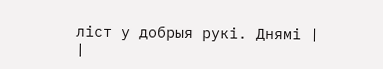лiст у добрыя рукi. Днямi |
|